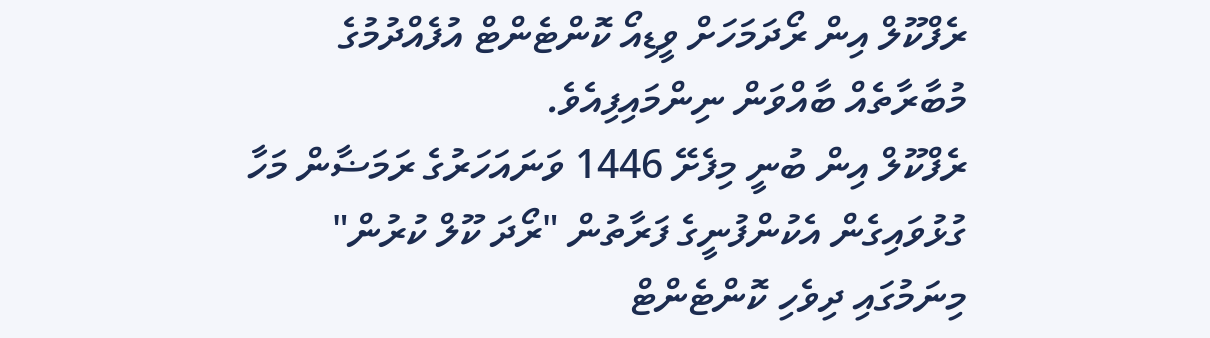ރެފްކޫލް އިން ރޯދަމަހަށް ވީޑިއޯ ކޮންޓެންޓް އުފެއްދުމުގެ މުބާރާތެއް ބާއްވަން ނިންމައިފިއެވެ.
ރެފްކޫލް އިން ބުނީ މިފެށޭ 1446 ވަނައަހަރުގެ ރަމަޟާން މަހާ ގުޅުވައިގެން އެކުންފުނީގެ ފަރާތުން "ރޯދަ ކޫލް ކުރުން" މިނަމުގައި ދިވެހި ކޮންޓެންޓް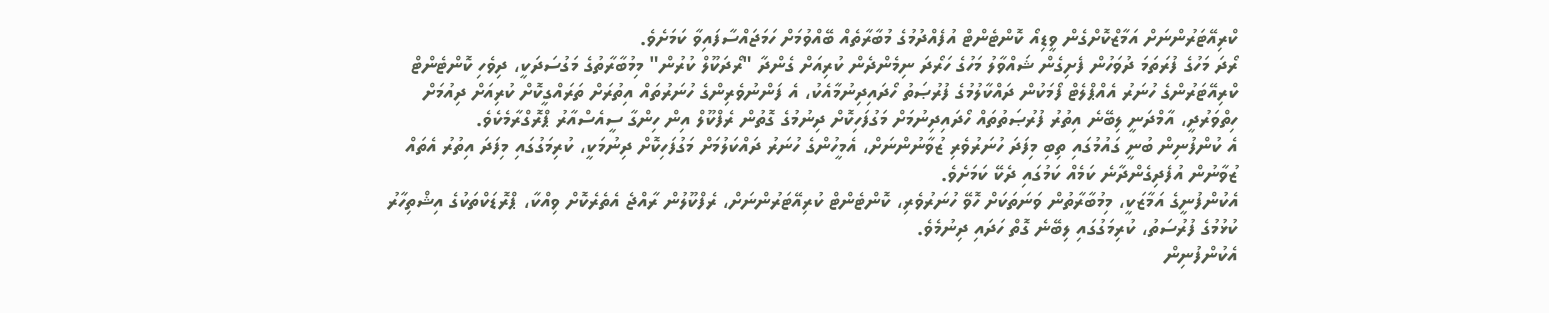ކްރިއޭޓަރުންނަށް އަމާޒްކޮށްގެން ވީޑިއޯ ކޮންޓެންޓް އުފެއްދުމުގެ މުބާރާތެއް ބޭއްވުމަށް ހަމަޖައްސާފައިވާ ކަމަށެވެ.
ރޯދަ މަހުގެ ފުރަތަމަ ދުވަހުން ފެށިގެން ޝައްވާލު މަހުގެ ހަރޯދަ ނިމެންދެން ކުރިއަށް ގެންދާ "ރޯދަކޫލް ކުރުން" މިމުބާރާތުގެ މަގުސަދަކީ، ދިވެހި ކޮންޓެންޓް ކްރިއޭޓަރުންގެ ހުނަރު އެއްޕްލެޓް ފޯމަކުން ދައްކާލުމުގެ ފުރުޞަތު ހޯދައިދިނުމާއެކު، އެ ފަންނުވެރިންގެ ހުނަރުތައް އިތުރަށް ތަރައްގީކޮށް ކުރިއަށް ދިއުމަށް ހިތްވަރުދީ، އާމްދަނީ ލިބޭނެ އިތުރު ފުރުޞަތުތައް ހޯދައިދިނުމަށް މަގުފަހިކޮށް ދިނުމުގެ ގޮތުން ރެފްކޫލް އިން ހިންގާ ސީއެސްއާރު ޕްރޮގްރާމެކެވެ.
އެ ކުންފުނިން ބުނީ ގައުމުގައި ތިބި މިފަދަ ހުނަރުވެރި ޒުވާނުންނަށް، އެމީހުންގެ ހުނަރު ދައްކަލުމަށް މަގުފަހިކޮށް ދިނުމަކީ، ކުރިމަގުގައި މިފަދަ އިތުރު އެތައް ޒުވާނުން އުފެދިގެންދާނެ ކަމެއް ކަމުގައި ދެކޭ ކަމަށެވެ.
އެކުންފުނީގެ އަމާޒަކީ، މިމުބާރާތުން ވަނަތަކަށް ހޮވޭ ހުނަރުވެރި، ކޮންޓެންޓް ކުރިއޭޓަރުންނަށް، ރެފްކޫލުން ރާއްޖެ އެތެރެކޮށް ވިއްކާ، ޕްރޮޑަކްތަކުގެ އިޝްތިހާރު ކުޅުމުގެ ފުރުސަތު، ކުރިމަގުގައި ލިބޭނެ ގޮތް ހަދައި ދިނުމެވެ.
އެކުންފުނިން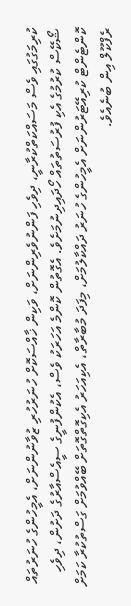ކުރިމަގުގައި ވެސް މަސައްކަތްކުރާނީ، ދިވެހި ފަންނުވެރިންނަށް، ވަކިން ޚާއްސަކޮށް ހުނަރުހުރި ޒުވާނުންނަށް، އެމީހުންގެ ހުނަރުތައް ޝޯކޭސް ކުރުމުގެ އެކި ފުރުސަތުތައް ހޯދައިދިނުމަށެވެ. އެގޮތުން ކޮންމެ އަހަރަކު ވެސް، އެކުންފުނީގެ ސީއެސްއާރުގެ ދަށުން، ދިވެހި ކޮންޓެންޓް ކުރިއޭޓަރުންނަށް އެމީހުންގެ ހުނަރު ދައްކާލުމަށް، މިފަދަ މުބާރާތް، އެކިއަހަރު އެކިގޮތްގޮތަށް ބޭއްވުމަށް ގަސްތުކުރާ ކަމަށް ރެފްކޫލް އިން ބުނެއެވެ.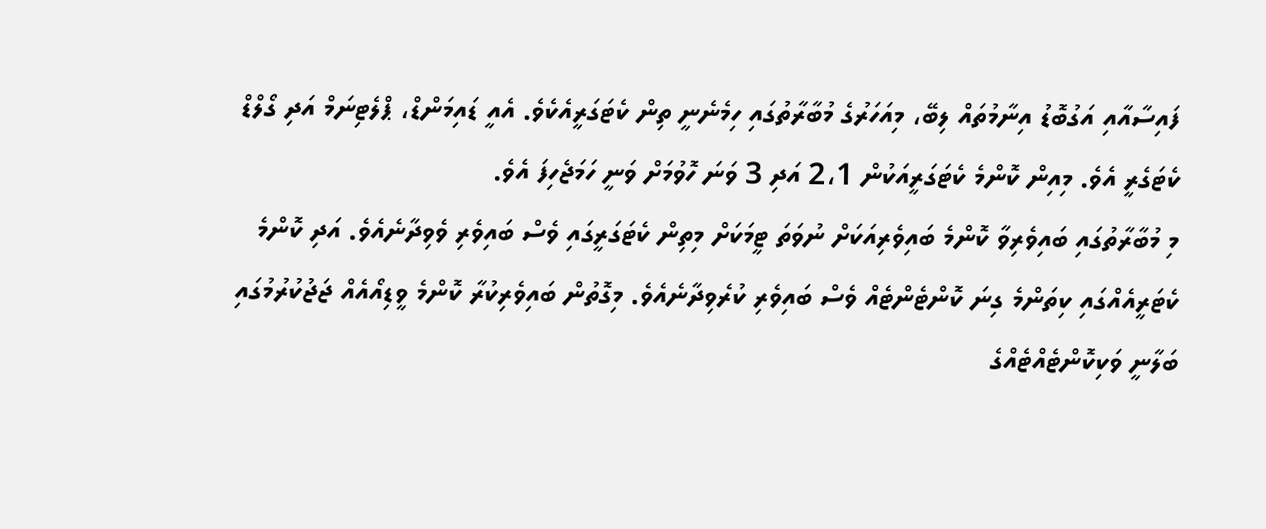ފައިސާއާއި އަގުބޮޑު އިނާމުތައް ލިބޭ، މިއަހަރުގެ މުބާރާތުގައި ހިމެނެނީ ތިން ކެޓަގަރީއެކެވެ. އެއީ ޑައިމަންޑް، ޕްލެޓިނަމް އަދި ގޯލްޑް ކެޓަގެރީ އެވެ. މިއިން ކޮންމެ ކެޓަގަރީއަކުން 2،1 އަދި 3 ވަނަ ހޮވުމަށް ވަނީ ހަމަޖެހިފަ އެވެ.
މި މުބާރާތުގައި ބައިވެރިވާ ކޮންމެ ބައިވެރިއަކަށް ނުވަތަ ޓީމަކަށް މިތިން ކެޓަގަރީގައި ވެސް ބައިވެރި ވެވިދާނެއެވެ. އަދި ކޮންމެ ކެޓަރީއެއްގައި ކިތަންމެ ގިނަ ކޮންޓެންޓެއް ވެސް ބައިވެރި ކުރެވިދާނެއެވެ. މިގޮތުން ބައިވެރިކުރާ ކޮންމެ ވީޑިއޯއެއް ޖަޖުކުރުމުގައި ބަލާނީ ވަކިކޮންޓެއްޓެއްގެ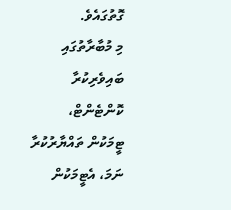ގޮތުގައެވެ.
މި މުބާރާތުގައި ބައިވެރިކުރާ ކޮންޓެންޓް، ޓީމަކުން ތައްޔާރުކުރާ ނަމަ، އެޓީމަކުން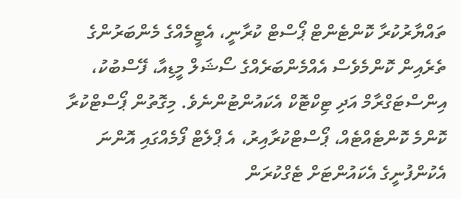ތައްޔާރުކުރާ ކޮންޓެންޓް ޕޯސްޓް ކުރާނީ، އެޓީމެއްގެ މެންބަރުންގެ ތެރެއިން ކޮންމެވެސް އެއްމެންބަރެއްގެ ސޯޝަލް މީޑިއާ، ފޭސްބުކު، އިންސްޓަގްރާމް އަދި ޓިކްޓޮކް އެކައުންޓުންނެވެ. މިގޮތުން ޕޯސްޓްކުރާ ކޮންމެ ކޮންޓެއްޓެއް، ޕޯސްޓްކުރާއިރު، އެ ޕްލެޓް ފޯމެއްގައި އޮންނަ އެކުންފުނީގެ އެކައުންޓަށް ޓެގްކުރަން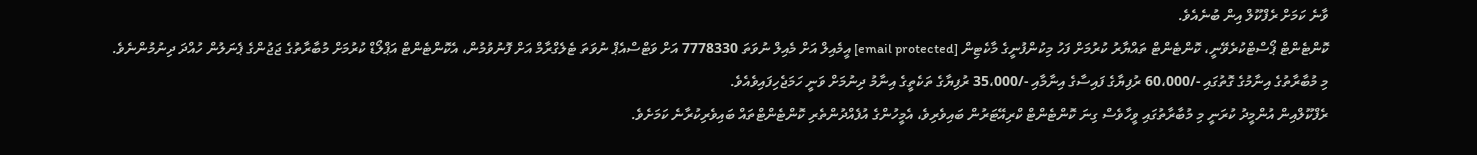ވާނެ ކަމަށް ރެފްކޫލް އިން ބުނެއެވެ.
ކޮންޓެންޓް ޕޯސްޓްކުރެވޭނީ، ކޮންޓެންޓް ތައްޔާރު ކުރުމަށް ފަހު މިކުންފުނީގެ މާކެޓިން [email protected] އީމެއިލް އަށް މެއިލް ނުވަތަ 7778330 އަށް ވަޓްސްއެޕް ނުވަތަ ޓެލެގްރާމް އަށް ފޮނުވުމުން، އެކޮންޓެންޓް އަޕްލޯޑް ކުރުމަށް މުބާރާތުގެ ޖަޖުންގެ ޕެނަލުން ހުއްދަ ދިނުމުންނެވެ.
މި މުބާރާތުގެ އިނާމުގެ ގޮތުގައި -/60،000 ރުފިޔާގެ ފައިސާގެ އިނާމާއި -/35،000 ރުފިޔާގެ ތަކެތީގެ އިނާމު ދިނުމަށް ވަނީ ހަމަޖެހިފައިވެއެވެ.
ރެފްކޫލްއިން އުންމީދު ކުރަނީ މި މުބާރާތުގައި ވީހާވެސް ގިނަ ކޮންޓެންޓް ކްރިއޭޓަރުން ބައިވެރިވެ، އެމީހުންގެ އުފެއްދުންތެރި ކޮންޓެންޓްތައް ބައިވެރިކުރާނެ ކަމަށެވެ.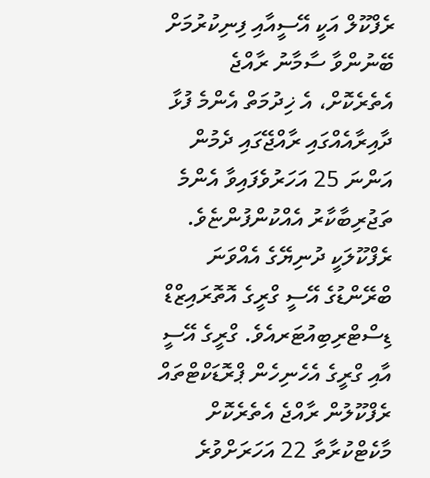ރެފްކޫލް އަކީ އޭސީއާއި ފިނިކުރުމަށް ބޭނުންވާ ސާމާނު ރާއްޖެ އެތެރެކޮށް، އެ ޚިދުމަތް އެންމެ ފުޅާ ދާއިރާއެއްގައި ރާއްޖޭގައި ދެމުން އަންނަ 25 އަހަރުވެފައިވާ އެންމެ ތަޖުރިބާކާރު އެއްކުންފުންޏެވެ. ރެފްކޫލަކީ ދުނިޔޭގެ އެއްވަނަ ބްރޭންޑުގެ އޭސީ ގްރީގެ އޮތޮރައިޒްޑް ޑިސްޓްރިބިއުޓަރއެވެ. ގްރީގެ އޭސީ އާއި ގްރީގެ އެހެނިހެން ޕްރޮޑަކްޓްތައް ރެފްކޫލުން ރާއްޖެ އެތެރެކޮށް މާކެޓްކުރާތާ 22 އަހަރަށްވުރެ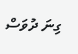ގިނަ ދުވަސް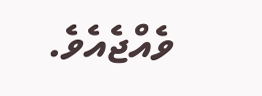ވެއްޖެއެވެ.